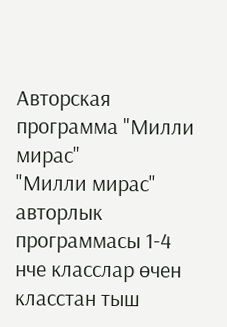Авторская программа "Милли мирас"
"Милли мирас" авторлык программасы 1-4 нче класслар өчен класстан тыш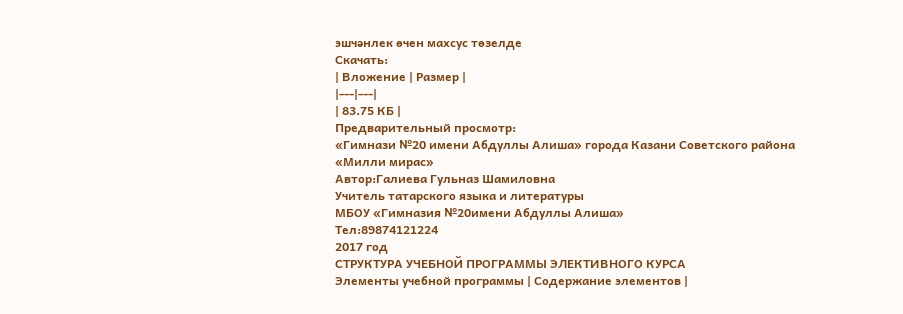эшчәнлек өчен махсус төзелде
Скачать:
| Вложение | Размер |
|---|---|
| 83.75 КБ |
Предварительный просмотр:
«Гимнази №20 имени Абдуллы Алиша» города Казани Советского района
«Милли мирас»
Автор:Галиева Гульназ Шамиловна
Учитель татарского языка и литературы
МБОУ «Гимназия №20имени Абдуллы Алиша»
Тел:89874121224
2017 год
СТРУКТУРА УЧЕБНОЙ ПРОГРАММЫ ЭЛЕКТИВНОГО КУРСА
Элементы учебной программы | Содержание элементов |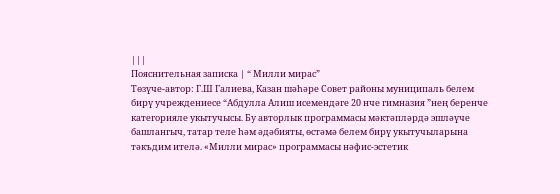|||
Пояснительная записка | “ Милли мирас”
Төзүче-автор: Г.Ш Галиева, Казан шәһәре Совет районы муниципаль белем бирү учреждениесе “Абдулла Алиш исемендәге 20 нче гимназия ”нең беренче категорияле укытучысы. Бу авторлык программасы мәктәпләрдә эшләүче башлангыч, татар теле һәм әдәбияты, өстәмә белем бирү укытучыларына тәкъдим ителә. «Милли мирас» программасы нәфис-эстетик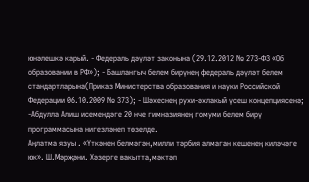юнәлешкә карый. - Федераль дәүләт законына (29.12.2012 № 273-ФЗ «Об образовании в РФ»); - Башлангыч белем бирүнең федераль дәүләт белем стандартларына(Приказ Министерства образования и науки Российской Федерации 06.10.2009 № 373); - Шәхеснең рухи-әхлакый үсеш концепциясенә; -Абдулла Алиш исемендәге 20 нче гимназиянең гомуми белем бирү программасына нигезләнеп төзелде.
Аңлатма язуы . «Үткәнен белмәгән,милли тәрбия алмаган кешенең киләчәге юк». Ш.Мәрҗәни. Хәзерге вакытта,мәктәп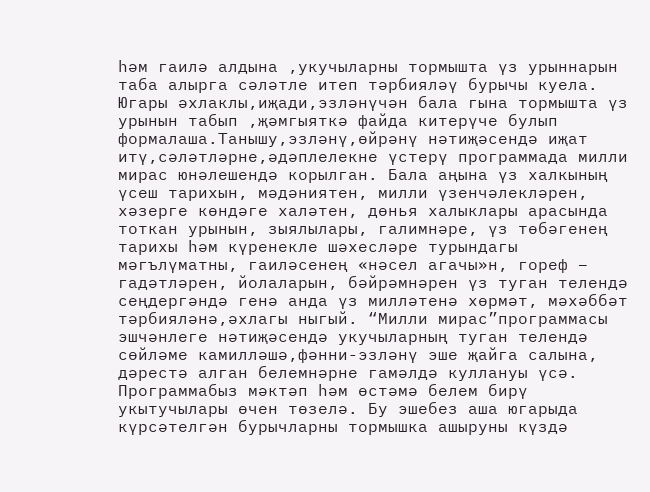һәм гаилә алдына ,укучыларны тормышта үз урыннарын таба алырга сәләтле итеп тәрбияләү бурычы куела. Югары әхлаклы,иҗади,эзләнүчән бала гына тормышта үз урынын табып ,җәмгыяткә файда китерүче булып формалаша.Танышу,эзләнү,өйрәнү нәтиҗәсендә иҗат итү,сәләтләрне,әдәплелекне үстерү программада милли мирас юнәлешендә корылган. Бала аңына үз халкының үсеш тарихын, мәдәниятен, милли үзенчәлекләрен, хәзерге көндәге халәтен, дөнья халыклары арасында тоткан урынын, зыялылары, галимнәре, үз төбәгенең тарихы һәм күренекле шәхесләре турындагы мәгълүматны, гаиләсенең «нәсел агачы»н, гореф – гадәтләрен, йолаларын, бәйрәмнәрен үз туган телендә сеңдергәндә генә анда үз милләтенә хөрмәт, мәхәббәт тәрбияләнә,әхлагы ныгый. “Милли мирас”программасы эшчәнлеге нәтиҗәсендә укучыларның туган телендә сөйләме камилләшә,фәнни-эзләнү эше җайга салына, дәрестә алган белемнәрне гамәлдә куллануы үсә. Программабыз мәктәп һәм өстәмә белем бирү укытучылары өчен төзелә. Бу эшебез аша югарыда күрсәтелгән бурычларны тормышка ашыруны күздә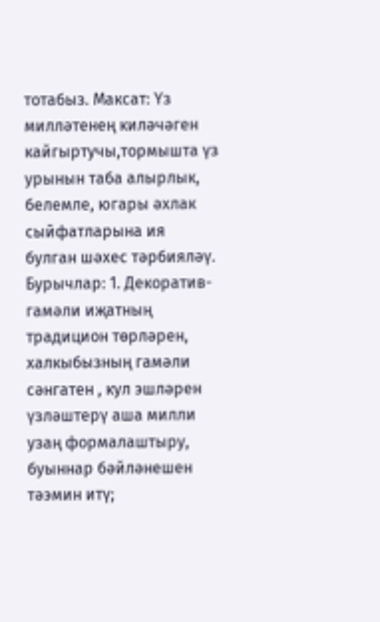тотабыз. Максат: Үз милләтенең киләчәген кайгыртучы,тормышта үз урынын таба алырлык, белемле, югары әхлак сыйфатларына ия булган шәхес тәрбияләү. Бурычлар: 1. Декоратив-гамәли иҗатның традицион төрләрен, халкыбызның гамәли сәнгатен , кул эшләрен үзләштерү аша милли узаң формалаштыру, буыннар бәйләнешен тәэмин итү;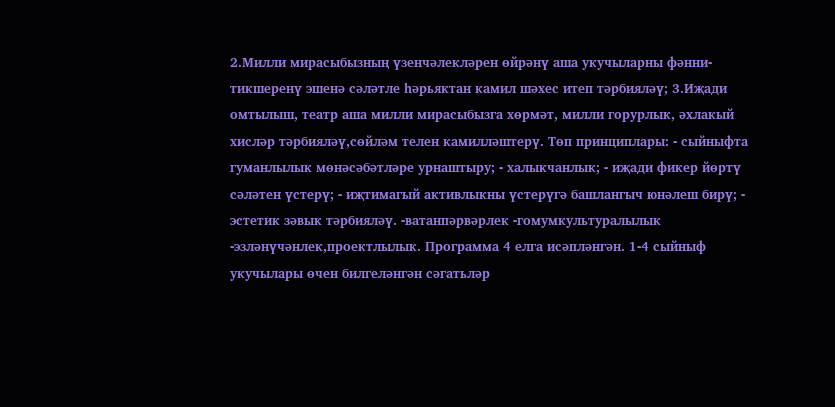2.Милли мирасыбызның үзенчәлекләрен өйрәнү аша укучыларны фәнни-тикшеренү эшенә сәләтле һәрьяктан камил шәхес итеп тәрбияләү; 3.Иҗади омтылыш, театр аша милли мирасыбызга хөрмәт, милли горурлык, әхлакый хисләр тәрбияләү,сөйләм телен камилләштерү. Төп принциплары: - сыйныфта гуманлылык мөнәсәбәтләре урнаштыру; - халыкчанлык; - иҗади фикер йөртү сәләтен үстерү; - иҗтимагый активлыкны үстерүгә башлангыч юнәлеш бирү; - эстетик зәвык тәрбияләү. -ватанпәрвәрлек -гомумкультуралылык -эзләнүчәнлек,проектлылык. Программа 4 елга исәпләнгән. 1-4 сыйныф укучылары өчен билгеләнгән сәгатьләр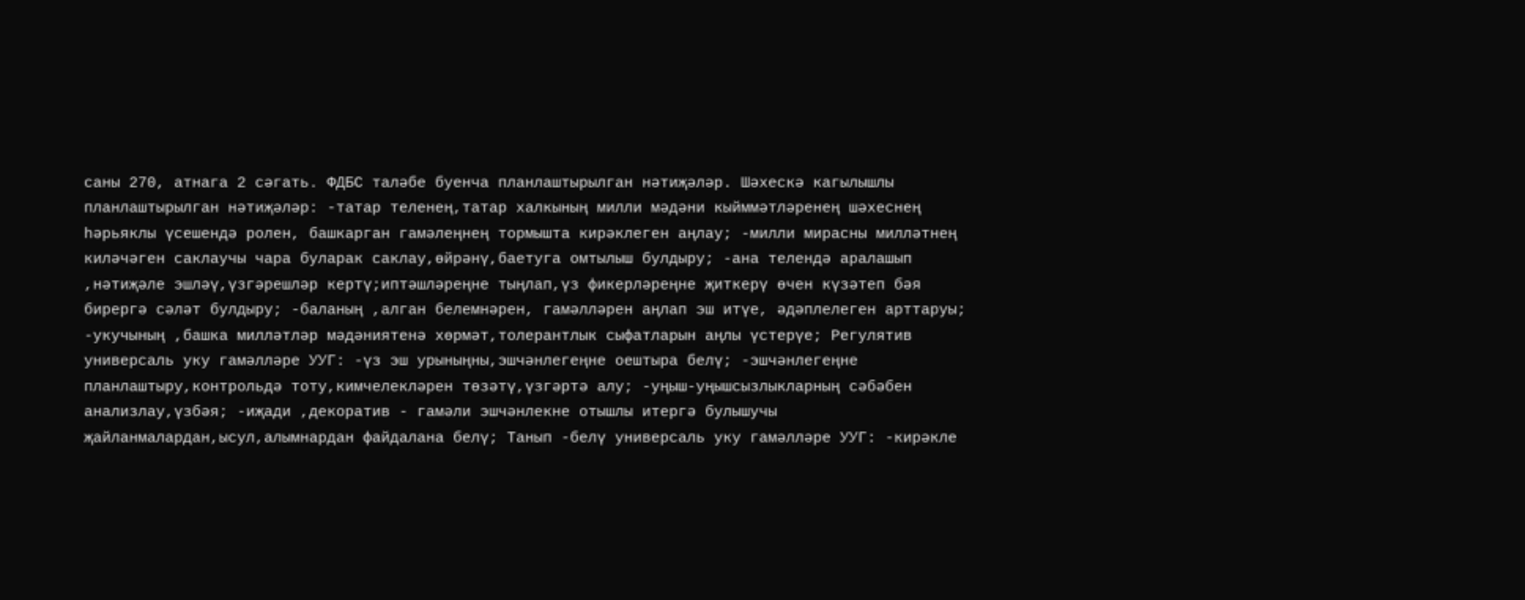саны 270, атнага 2 сәгать. ФДБС таләбе буенча планлаштырылган нәтиҗәләр. Шәхескә кагылышлы планлаштырылган нәтиҗәләр: -татар теленең,татар халкының милли мәдәни кыйммәтләренең шәхеснең һәрьяклы үсешендә ролен, башкарган гамәлеңнең тормышта кирәклеген аңлау; -милли мирасны милләтнең киләчәген саклаучы чара буларак саклау,өйрәнү,баетуга омтылыш булдыру; -ана телендә аралашып ,нәтиҗәле эшләү,үзгәрешләр кертү;иптәшләреңне тыңлап,үз фикерләреңне җиткерү өчен күзәтеп бәя бирергә сәләт булдыру; -баланың ,алган белемнәрен, гамәлләрен аңлап эш итүе, әдәплелеген арттаруы; -укучының ,башка милләтләр мәдәниятенә хөрмәт,толерантлык сыфатларын аңлы үстерүе; Регулятив универсаль уку гамәлләре УУГ: -үз эш урыныңны,эшчәнлегеңне оештыра белү; -эшчәнлегеңне планлаштыру,контрольдә тоту,кимчелекләрен төзәтү,үзгәртә алу; -уңыш-уңышсызлыкларның сәбәбен анализлау,үзбәя; -иҗади ,декоратив - гамәли эшчәнлекне отышлы итергә булышучы җайланмалардан,ысул,алымнардан файдалана белү; Танып -белү универсаль уку гамәлләре УУГ: -кирәкле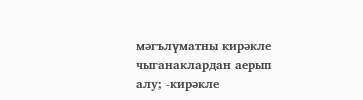мәгълүматны кирәкле чыганаклардан аерып алу; -кирәкле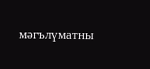мәгълүматны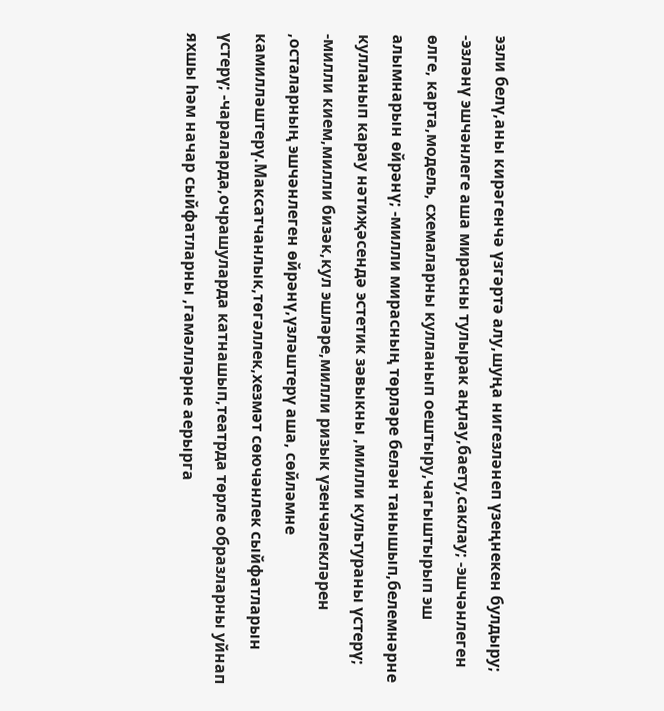эзли белү,аны кирәгенчә үзгәртә алу,шуңа нигезләнеп үзеңнекен булдыру; -эзләнү эшчәнлеге аша мирасны тулырак аңлау,баету,саклау; -эшчәнлеген өлге, карта,модель, схемаларны кулланып оештыру,чагыштырып эш алымнарын өйрәнү; -милли мирасның төрләре белән танышып,белемнәрне кулланып карау нәтиҗәсендә эстетик зәвыкны ,милли культураны үстерү; -милли кием,милли бизәк,кул эшләре,милли ризык үзенчәлекләрен ,осталарның эшчәнлеген өйрәнү,үзләштерү аша, сөйләмне камилләштерү.Максатчанлык,төгәллек,хезмәт сөючәнлек сыйфатларын үстерү; -чараларда,очрашуларда катнашып,театрда төрле образларны уйнап яхшы һәм начар сыйфатларны ,гамәлләрне аерырга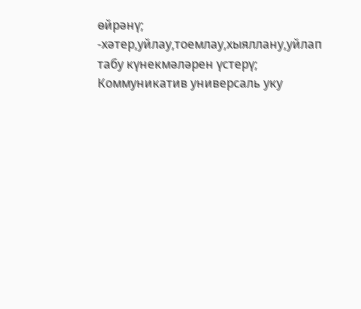өйрәнү; -хәтер,уйлау,тоемлау,хыяллану,уйлап табу күнекмәләрен үстерү; Коммуникатив универсаль уку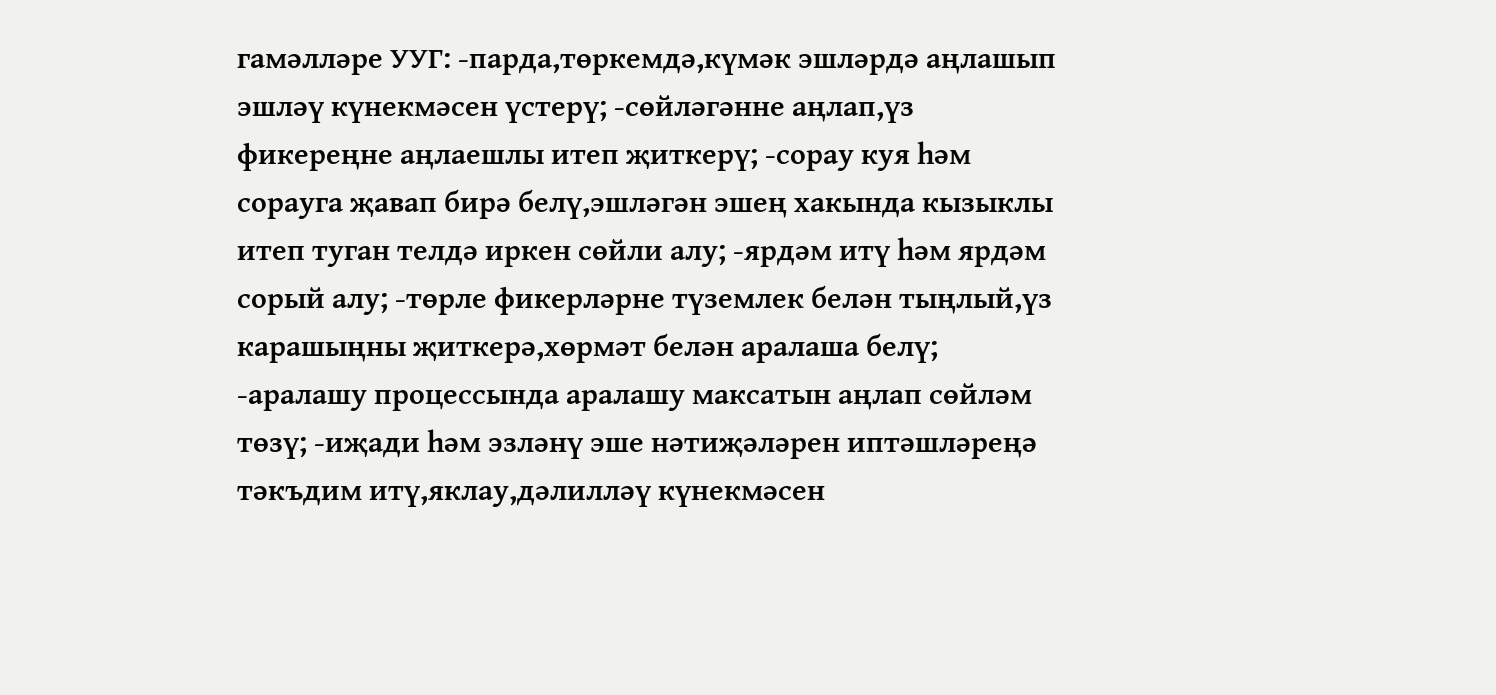гамәлләре УУГ: -парда,төркемдә,күмәк эшләрдә аңлашып эшләү күнекмәсен үстерү; -сөйләгәнне аңлап,үз фикереңне аңлаешлы итеп җиткерү; -сорау куя һәм сорауга җавап бирә белү,эшләгән эшең хакында кызыклы итеп туган телдә иркен сөйли алу; -ярдәм итү һәм ярдәм сорый алу; -төрле фикерләрне түземлек белән тыңлый,үз карашыңны җиткерә,хөрмәт белән аралаша белү; -аралашу процессында аралашу максатын аңлап сөйләм төзү; -иҗади һәм эзләнү эше нәтиҗәләрен иптәшләреңә тәкъдим итү,яклау,дәлилләү күнекмәсен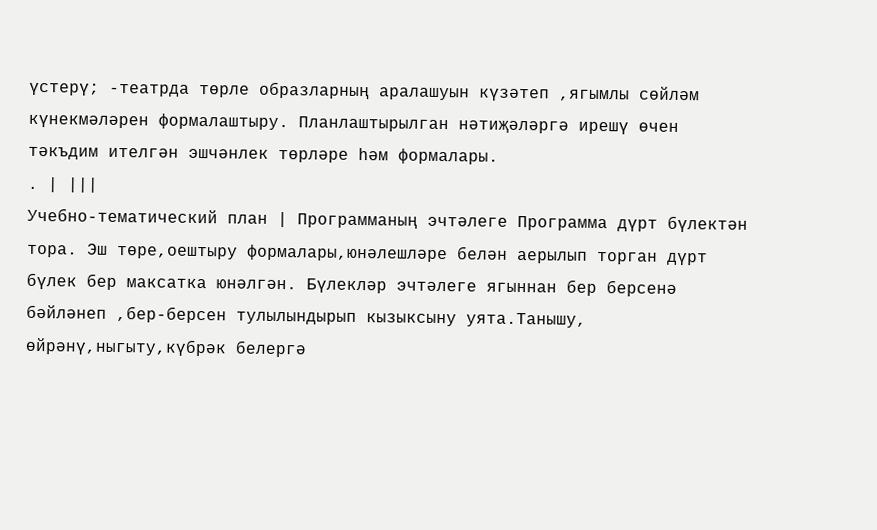үстерү; -театрда төрле образларның аралашуын күзәтеп ,ягымлы сөйләм күнекмәләрен формалаштыру. Планлаштырылган нәтиҗәләргә ирешү өчен тәкъдим ителгән эшчәнлек төрләре һәм формалары.
. | |||
Учебно-тематический план | Программаның эчтәлеге Программа дүрт бүлектән тора. Эш төре,оештыру формалары,юнәлешләре белән аерылып торган дүрт бүлек бер максатка юнәлгән. Бүлекләр эчтәлеге ягыннан бер берсенә бәйләнеп ,бер-берсен тулылындырып кызыксыну уята.Танышу, өйрәнү,ныгыту,күбрәк белергә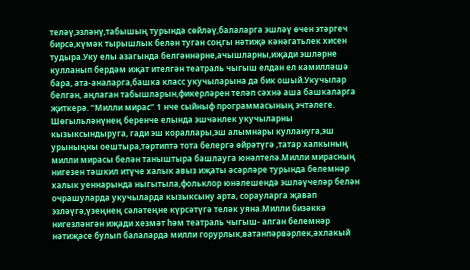теләү,эзләнү,табышың турында сөйләү,балаларга эшләү өчен этәргеч бирсә,күмәк тырышлык белән туган соңгы нәтиҗә кәнәгатьлек хисен тудыра.Уку елы азагында белгәннәрне,ачышларны,иҗади эшләрне кулланып бердәм иҗат ителгән театраль чыгыш елдан ел камилләшә бара, ата-аналарга,башка класс укучыларына да бик ошый.Укучылар белгән, аңлаган табышларын,фикерләрен теләп сәхнә аша башкаларга җиткерә. “Милли мирас” 1 нче сыйныф программасының эчтәлеге. Шөгыльләнүнең беренче елында эшчәнлек укучыларны кызыксындыруга, гади эш кораллары,эш алымнары куллануга,эш урыныңны оештыра,тәртиптә тота белергә өйрәтүгә ,татар халкының милли мирасы белән таныштыра башлауга юнәлтелә.Милли мирасның нигезен тәшкил итүче халык авыз иҗаты әсәрләре турында белемнәр халык уеннарында ныгытыла,фольклор юнәлешендә эшләүчеләр белән очрашуларда укучыларда кызыксыну арта, сорауларга җавап эзләүгә,үзеңнең сәләтеңне күрсәтүгә теләк уяна.Милли бизәккә нигезләнгән иҗади хезмәт һәм театраль чыгыш- алган белемнәр нәтиҗәсе булып балаларда милли горурлык,ватанпәрвәрлек,әхлакый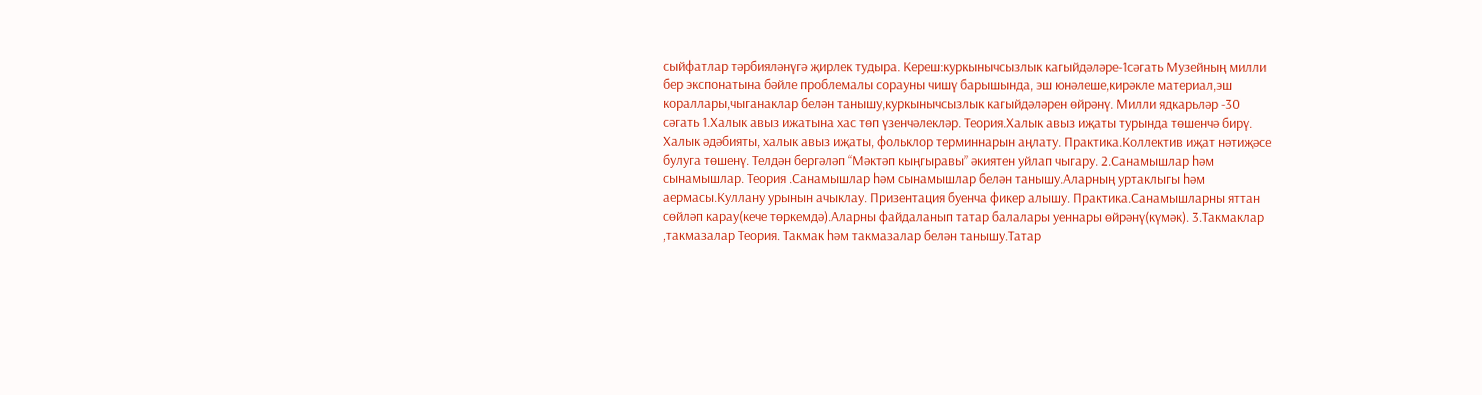сыйфатлар тәрбияләнүгә җирлек тудыра. Кереш:куркынычсызлык кагыйдәләре-1сәгать Музейның милли бер экспонатына бәйле проблемалы сорауны чишү барышында, эш юнәлеше,кирәкле материал,эш кораллары,чыганаклар белән танышу,куркынычсызлык кагыйдәләрен өйрәнү. Милли ядкарьләр -30 сәгать 1.Халык авыз ижатына хас төп үзенчәлекләр. Теория.Халык авыз иҗаты турында төшенчә бирү. Халык әдәбияты, халык авыз иҗаты, фольклор терминнарын аңлату. Практика.Коллектив иҗат нәтиҗәсе булуга төшенү. Телдән бергәләп “Мәктәп кыңгыравы” әкиятен уйлап чыгару. 2.Санамышлар һәм сынамышлар. Теория .Санамышлар һәм сынамышлар белән танышу.Аларның уртаклыгы һәм аермасы.Куллану урынын ачыклау. Призентация буенча фикер алышу. Практика.Санамышларны яттан сөйләп карау(кече төркемдә).Аларны файдаланып татар балалары уеннары өйрәнү(күмәк). 3.Такмаклар ,такмазалар Теория. Такмак һәм такмазалар белән танышу.Татар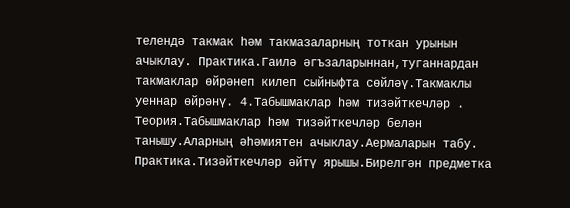телендә такмак һәм такмазаларның тоткан урынын ачыклау. Практика.Гаилә әгъзаларыннан,туганнардан такмаклар өйрәнеп килеп сыйныфта сөйләү.Такмаклы уеннар өйрәнү. 4.Табышмаклар һәм тизәйткечләр . Теория.Табышмаклар һәм тизәйткечләр белән танышу.Аларның әһәмиятен ачыклау.Аермаларын табу. Практика.Тизәйткечләр әйтү ярышы.Бирелгән предметка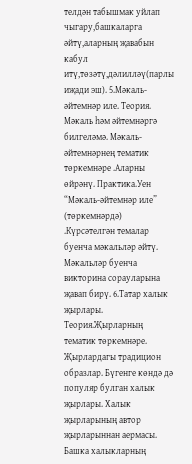телдән табышмак уйлап чыгару,башкаларга әйтү,аларның җавабын кабул итү,төзәтү,дәлилләү(парлы иҗади эш). 5.Мәкаль-әйтемнәр иле. Теория. Мәкаль һәм әйтемнәргә билгеләмә. Мәкаль-әйтемнәрнең тематик төркемнәре .Аларны өйрәнү. Практика.Уен “Мәкаль-әйтемнәр иле” (төркемнәрдә) .Күрсәтелгән темалар буенча мәкальләр әйтү. Мәкальләр буенча викторина сорауларына җавап бирү. 6.Татар халык җырлары. Теория.Җырларның тематик төркемнәре. Җырлардагы традицион образлар. Бүгенге көндә дә популяр булган халык җырлары. Халык җырларының автор җырларыннан аермасы. Башка халыкларның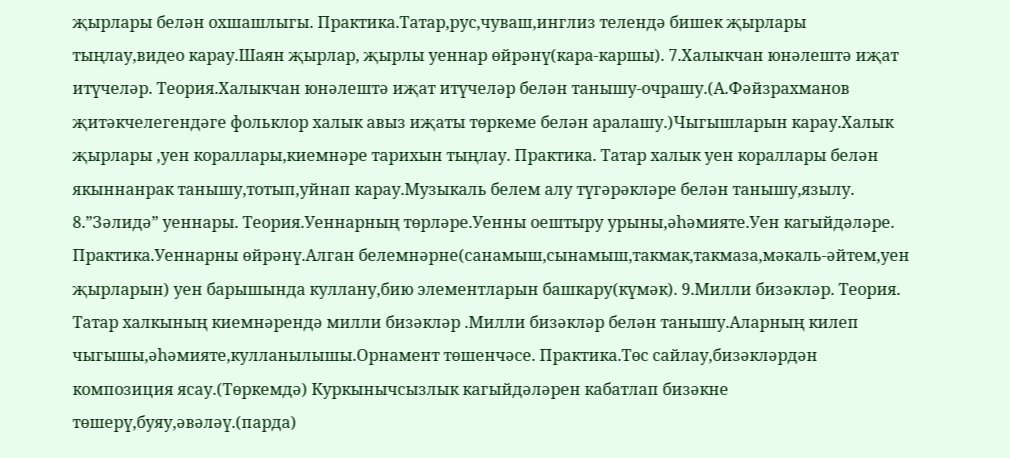җырлары белән охшашлыгы. Практика.Татар,рус,чуваш,инглиз телендә бишек җырлары тыңлау,видео карау.Шаян җырлар, җырлы уеннар өйрәнү(кара-каршы). 7.Халыкчан юнәлештә иҗат итүчеләр. Теория.Халыкчан юнәлештә иҗат итүчеләр белән танышу-очрашу.(А.Фәйзрахманов җитәкчелегендәге фольклор халык авыз иҗаты төркеме белән аралашу.)Чыгышларын карау.Халык җырлары ,уен кораллары,киемнәре тарихын тыңлау. Практика. Татар халык уен кораллары белән якыннанрак танышу,тотып,уйнап карау.Музыкаль белем алу түгәрәкләре белән танышу,язылу. 8.”Зәлидә” уеннары. Теория.Уеннарның төрләре.Уенны оештыру урыны,әһәмияте.Уен кагыйдәләре. Практика.Уеннарны өйрәнү.Алган белемнәрне(санамыш,сынамыш,такмак,такмаза,мәкаль-әйтем,уен җырларын) уен барышында куллану,бию элементларын башкару(күмәк). 9.Милли бизәкләр. Теория. Татар халкының киемнәрендә милли бизәкләр .Милли бизәкләр белән танышу.Аларның килеп чыгышы,әһәмияте,кулланылышы.Орнамент төшенчәсе. Практика.Төс сайлау,бизәкләрдән композиция ясау.(Төркемдә) Куркынычсызлык кагыйдәләрен кабатлап бизәкне төшерү,буяу,әвәләү.(парда)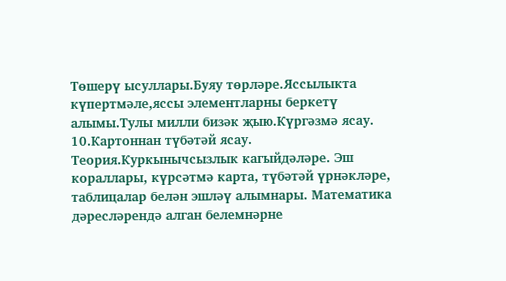Төшерү ысуллары.Буяу төрләре.Яссылыкта күпертмәле,яссы элементларны беркетү алымы.Тулы милли бизәк җыю.Күргәзмә ясау. 10.Картоннан түбәтәй ясау. Теория.Куркынычсызлык кагыйдәләре. Эш кораллары, күрсәтмә карта, түбәтәй үрнәкләре, таблицалар белән эшләү алымнары. Математика дәресләрендә алган белемнәрне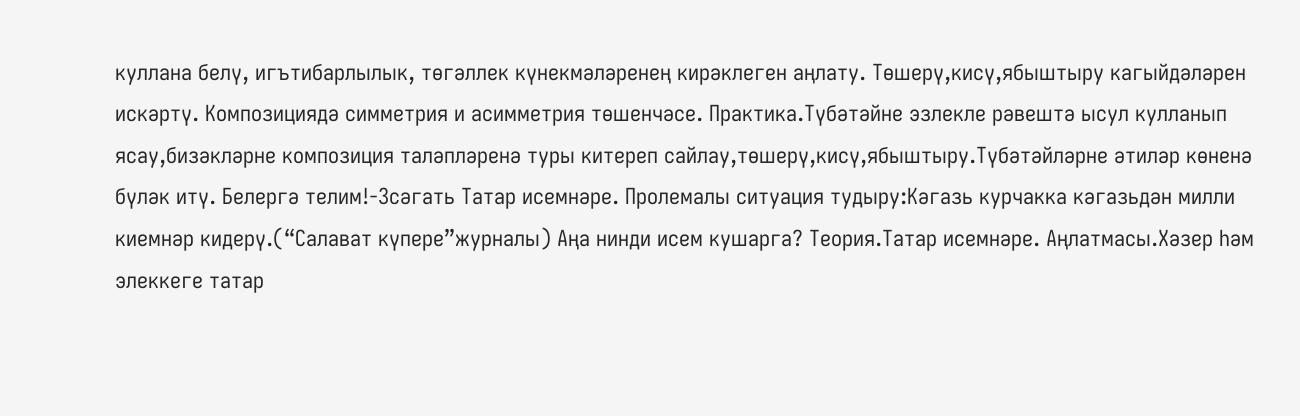куллана белү, игътибарлылык, төгәллек күнекмәләренең кирәклеген аңлату. Төшерү,кисү,ябыштыру кагыйдәләрен искәртү. Композициядә симметрия и асимметрия төшенчәсе. Практика.Түбәтәйне эзлекле рәвештә ысул кулланып ясау,бизәкләрне композиция таләпләренә туры китереп сайлау,төшерү,кисү,ябыштыру.Түбәтәйләрне әтиләр көненә бүләк итү. Белергә телим!-3сәгать Татар исемнәре. Пролемалы ситуация тудыру:Кәгазь курчакка кәгазьдән милли киемнәр кидерү.(“Салават күпере”журналы) Аңа нинди исем кушарга? Теория.Татар исемнәре. Аңлатмасы.Хәзер һәм элеккеге татар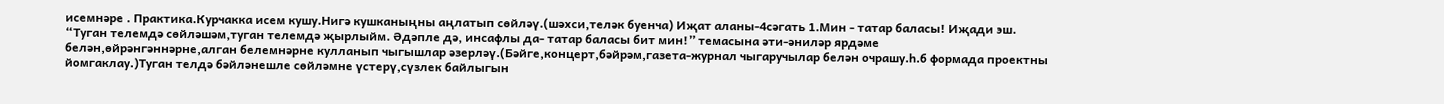исемнәре . Практика.Курчакка исем кушу.Нигә кушканыңны аңлатып сөйләү.(шәхси,теләк буенча) Иҗат аланы-4сәгать 1.Мин - татар баласы! Иҗади эш. “Туган телемдә сөйләшәм,туган телемдә җырлыйм. Әдәпле дә, инсафлы да- татар баласы бит мин!” темасына әти-әниләр ярдәме белән,өйрәнгәннәрне,алган белемнәрне кулланып чыгышлар әзерләү.(Бәйге,концерт,бәйрәм,газета-журнал чыгаручылар белән очрашу.һ.б формада проектны йомгаклау.)Туган телдә бәйләнешле сөйләмне үстерү,сүзлек байлыгын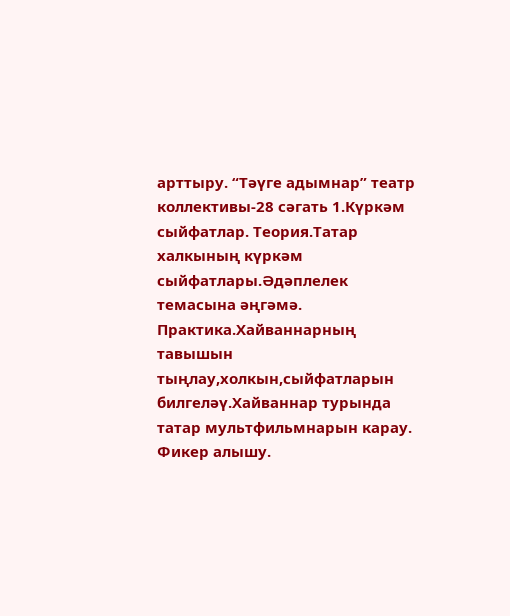арттыру. “Тәүге адымнар” театр коллективы-28 сәгать 1.Күркәм сыйфатлар. Теория.Татар халкының күркәм сыйфатлары.Әдәплелек темасына әңгәмә. Практика.Хайваннарның тавышын тыңлау,холкын,сыйфатларын билгеләү.Хайваннар турында татар мультфильмнарын карау. Фикер алышу.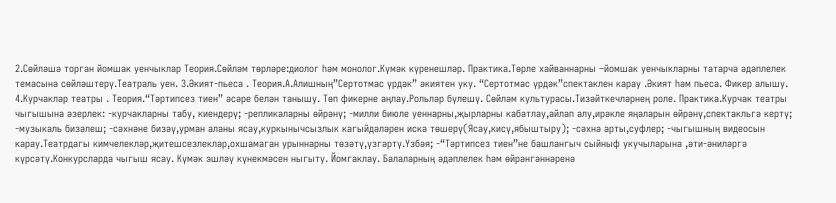2.Сөйләшә торган йомшак уенчыклар Теория.Сөйләм төрләре:диолог һәм монолог.Күмәк күренешләр. Практика.Төрле хайваннарны –йомшак уенчыкларны татарча әдәплелек темасына сөйләштерү.Театраль уен. 3.Әкият-пьеса . Теория.А.Алишның”Сертотмас үрдәк” әкиятен уку. “Сертотмас үрдәк”спектаклен карау .Әкият һәм пьеса. Фикер алышу. 4.Курчаклар театры . Теория.“Тәртипсез тиен” әсәре белән танышу. Төп фикерне аңлау.Рольләр бүлешү. Сөйләм культурасы.Тизәйткечләрнең роле. Практика.Курчак театры чыгышына әзерлек: -курчакларны табу, киендерү; -репликаларны өйрәнү; -милли биюле уеннарны,җырларны кабатлау,айлап алу,ирәкле яңаларын өйрәнү,спектакльгә кертү; -музыкаль бизәлеш; -сәхнәне бизәү,урман аланы ясау,куркынычсызлык кагыйдәләрен искә төшерү(Ясау,кисү,ябыштыру); -сәхнә арты,суфлер; -чыгышның видеосын карау.Театрдагы кимчелекләр,җитешсезлекләр,охшамаган урыннарны төзәтү,үзгәртү.Үзбәя; -“Тәртипсез тиен”не башлангыч сыйныф укучыларына ,әти-әниләргә күрсәтү.Конкурсларда чыгыш ясау. Күмәк эшләү күнекмәсен ныгыту. Йомгаклау. Балаларның әдәплелек һәм өйрәнгәннәренә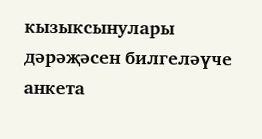кызыксынулары дәрәҗәсен билгеләүче анкета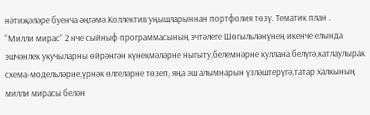нәтиҗәләре буенча әңгәмә.Коллектив уңышларыннан портфолия төзү. Тематик план .
“Милли мирас” 2 нче сыйныф программасының эчтәлеге Шөгыльләнүнең икенче елында эшчәнлек укучыларны өйрәнгән күнекмәләрне ныгыту,белемнәрне куллана белүгә,катлаулырак схема-модельләрне,үрнәк өлгеләрне төзеп, яңа эш алымнарын үзләштерүгә,татар халкының милли мирасы белән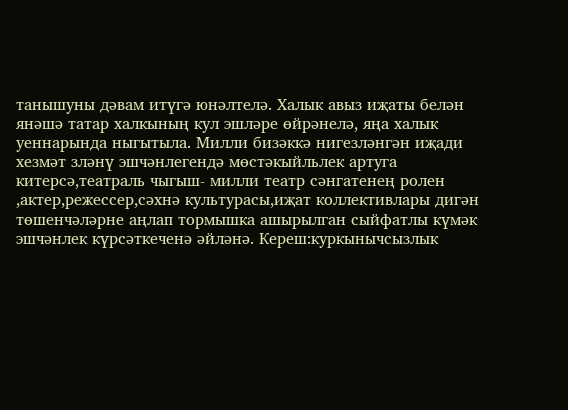танышуны дәвам итүгә юнәлтелә. Халык авыз иҗаты белән янәшә татар халкының кул эшләре өйрәнелә, яңа халык уеннарында ныгытыла. Милли бизәккә нигезләнгән иҗади хезмәт зләнү эшчәнлегендә мөстәкыйльлек артуга китерсә,театраль чыгыш- милли театр сәнгатенең ролен ,актер,режессер,сәхнә культурасы,иҗат коллективлары дигән төшенчәләрне аңлап тормышка ашырылган сыйфатлы күмәк эшчәнлек күрсәткеченә әйләнә. Кереш:куркынычсызлык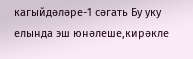кагыйдәләре-1 сәгать Бу уку елында эш юнәлеше,кирәкле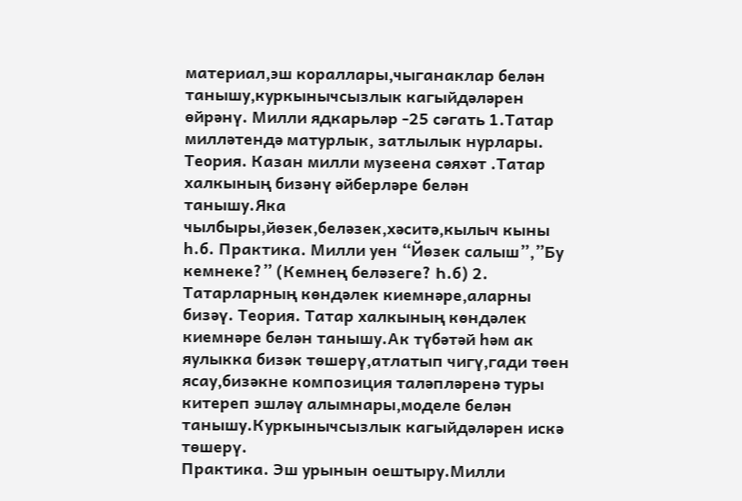материал,эш кораллары,чыганаклар белән танышу,куркынычсызлык кагыйдәләрен өйрәнү. Милли ядкарьләр -25 сәгать 1.Татар милләтендә матурлык, затлылык нурлары. Теория. Казан милли музеена сәяхәт .Татар халкының бизәнү әйберләре белән танышу.Яка чылбыры,йөзек,беләзек,хәситә,кылыч кыны һ.б. Практика. Милли уен “Йөзек салыш”,”Бу кемнеке?” (Кемнең беләзеге? Һ.б) 2. Татарларның көндәлек киемнәре,аларны бизәү. Теория. Татар халкының көндәлек киемнәре белән танышу.Ак түбәтәй һәм ак яулыкка бизәк төшерү,атлатып чигү,гади төен ясау,бизәкне композиция таләпләренә туры китереп эшләү алымнары,моделе белән танышу.Куркынычсызлык кагыйдәләрен искә төшерү.
Практика. Эш урынын оештыру.Милли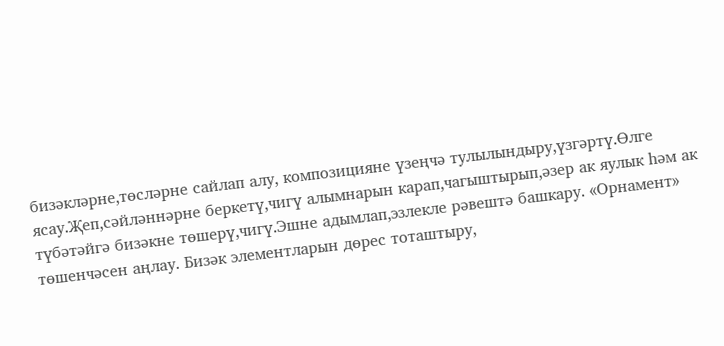бизәкләрне,төсләрне сайлап алу, композицияне үзеңчә тулылындыру,үзгәртү.Өлге ясау.Җеп,сәйләннәрне беркетү,чигү алымнарын карап,чагыштырып,әзер ак яулык һәм ак түбәтәйгә бизәкне төшерү,чигү.Эшне адымлап,эзлекле рәвештә башкару. «Орнамент» төшенчәсен аңлау. Бизәк элементларын дөрес тоташтыру,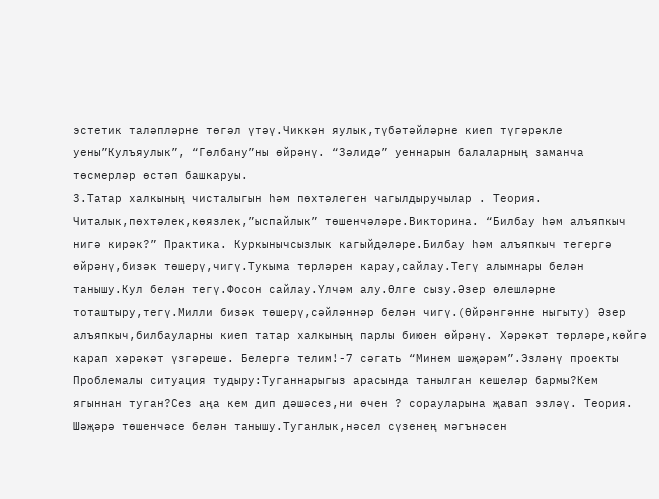эстетик таләпләрне төгәл үтәү.Чиккән яулык,түбәтәйләрне киеп түгәрәкле уены”Кулъяулык”, “Гөлбану”ны өйрәнү. “Зәлидә” уеннарын балаларның заманча төсмерләр өстәп башкаруы.
3.Татар халкының чисталыгын һәм пөхтәлеген чагылдыручылар . Теория. Читалык,пөхтәлек,көязлек,”ыспайлык” төшенчәләре.Викторина. “Билбау һәм алъяпкыч нигә кирәк?” Практика. Куркынычсызлык кагыйдәләре.Билбау һәм алъяпкыч тегергә өйрәнү,бизәк төшерү,чигү.Тукыма төрләрен карау,сайлау.Тегү алымнары белән танышу.Кул белән тегү.Фосон сайлау.Үлчәм алу.Өлге сызу.Әзер өлешләрне тоташтыру,тегү.Милли бизәк төшерү,сәйләннәр белән чигү.(Өйрәнгәнне ныгыту) Әзер алъяпкыч,билбауларны киеп татар халкының парлы биюен өйрәнү. Хәрәкәт төрләре,көйгә карап хәрәкәт үзгәреше. Белергә телим!-7 сәгать “Минем шәҗәрәм”.Эзләнү проекты Проблемалы ситуация тудыру:Туганнарыгыз арасында танылган кешеләр бармы?Кем ягыннан туган?Сез аңа кем дип дәшәсез,ни өчен ? сорауларына җавап эзләү. Теория. Шәҗәрә төшенчәсе белән танышу.Туганлык,нәсел сүзенең мәгънәсен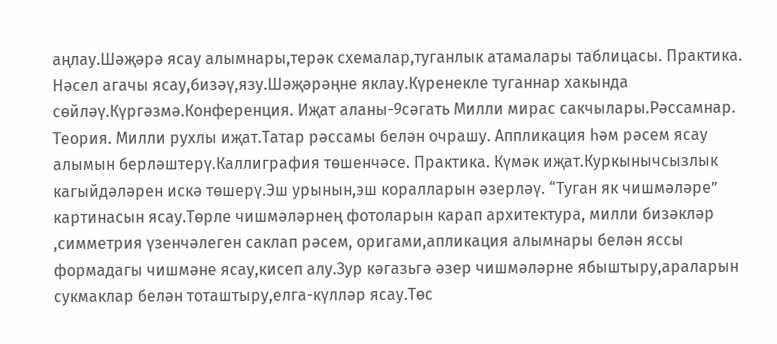аңлау.Шәҗәрә ясау алымнары,терәк схемалар,туганлык атамалары таблицасы. Практика. Нәсел агачы ясау,бизәү,язу.Шәҗәрәңне яклау.Күренекле туганнар хакында сөйләү.Күргәзмә.Конференция. Иҗат аланы-9сәгать Милли мирас сакчылары.Рәссамнар. Теория. Милли рухлы иҗат.Татар рәссамы белән очрашу. Аппликация һәм рәсем ясау алымын берләштерү.Каллиграфия төшенчәсе. Практика. Күмәк иҗат.Куркынычсызлык кагыйдәләрен искә төшерү.Эш урынын,эш коралларын әзерләү. “Туган як чишмәләре” картинасын ясау.Төрле чишмәләрнең фотоларын карап архитектура, милли бизәкләр ,симметрия үзенчәлеген саклап рәсем, оригами,апликация алымнары белән яссы формадагы чишмәне ясау,кисеп алу.Зур кәгазьгә әзер чишмәләрне ябыштыру,араларын сукмаклар белән тоташтыру,елга-күлләр ясау.Төс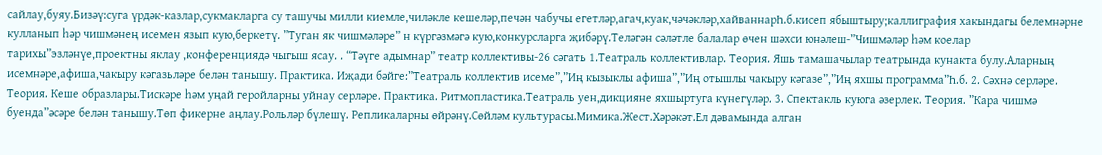сайлау,буяу.Бизәү:суга үрдәк-казлар,сукмакларга су ташучы милли киемле,чиләкле кешеләр,печән чабучы егетләр,агач,куак,чәчәкләр,хайваннарҺ.б.кисеп ябыштыру;каллиграфия хакындагы белемнәрне кулланып һәр чишмәнең исемен язып кую,беркетү. ”Туган як чишмәләре” н күргәзмәгә кую,конкурсларга җибәрү.Теләгән сәләтле балалар өчен шәхси юнәлеш-”Чишмәләр һәм коелар тарихы”эзләнүе,проектны яклау ,конференциядә чыгыш ясау. . “Тәүге адымнар” театр коллективы-26 сәгать 1.Театраль коллективлар. Теория. Яшь тамашачылар театрында кунакта булу.Аларның исемнәре,афиша,чакыру кәгазьләре белән танышу. Практика. Иҗади бәйге:”Театраль коллектив исеме”,”Иң кызыклы афиша”,”Иң отышлы чакыру кәгазе”,”Иң яхшы программа”Һ.б. 2. Сәхнә серләре. Теория. Кеше образлары.Тискәре һәм уңай геройларны уйнау серләре. Практика. Ритмопластика.Театраль уен,дикцияне яхшыртуга күнегүләр. 3. Спектакль куюга әзерлек. Теория. ”Кара чишмә буенда”әсәре белән танышу.Төп фикерне аңлау.Рольләр бүлешү. Репликаларны өйрәнү.Сөйләм культурасы.Мимика.Жест.Хәрәкәт.Ел дәвамында алган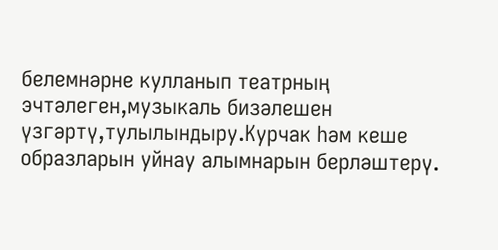белемнәрне кулланып театрның эчтәлеген,музыкаль бизәлешен үзгәртү,тулылындыру.Курчак һәм кеше образларын уйнау алымнарын берләштерү.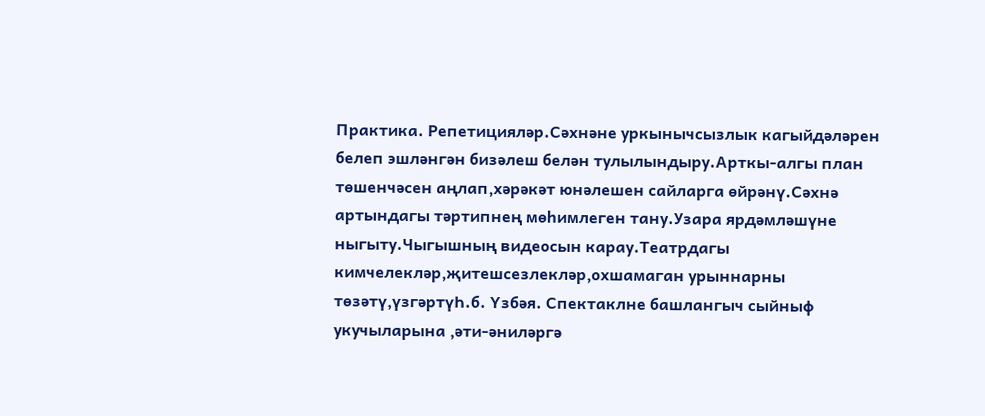Практика. Репетицияләр.Сәхнәне уркынычсызлык кагыйдәләрен белеп эшләнгән бизәлеш белән тулылындыру.Арткы-алгы план төшенчәсен аңлап,хәрәкәт юнәлешен сайларга өйрәнү.Сәхнә артындагы тәртипнең мөһимлеген тану.Узара ярдәмләшүне ныгыту.Чыгышның видеосын карау.Театрдагы кимчелекләр,җитешсезлекләр,охшамаган урыннарны төзәтү,үзгәртүҺ.б. Үзбәя. Спектаклне башлангыч сыйныф укучыларына ,әти-әниләргә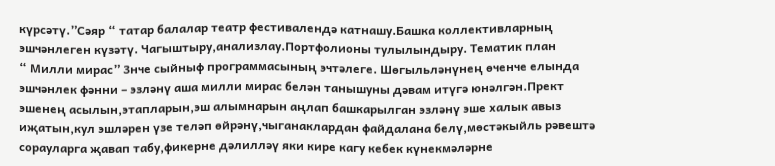күрсәтү.”Сәяр “ татар балалар театр фестивалендә катнашу.Башка коллективларның эшчәнлеген күзәтү. Чагыштыру,анализлау.Портфолионы тулылындыру. Тематик план
“ Милли мирас” 3нче сыйныф программасының эчтәлеге. Шөгыльләнүнең өченче елында эшчәнлек фәнни – эзләнү аша милли мирас белән танышуны дәвам итүгә юнәлгән.Прект эшенең асылын,этапларын,эш алымнарын аңлап башкарылган эзләнү эше халык авыз иҗатын,кул эшләрен үзе теләп өйрәнү,чыганаклардан файдалана белү,мөстәкыйль рәвештә сорауларга җавап табу,фикерне дәлилләү яки кире кагу кебек күнекмәләрне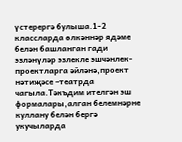үстерергә булыша.1-2 классларда өлкәннәр ядәме белән башланган гади эзләнүләр эзлекле эшчәнлек-проектларга әйләнә,проект нәтиҗәсе –театрда чагыла.Тәкъдим ителгән эш формалары,алган белемнәрне куллану белән бергә укучыларда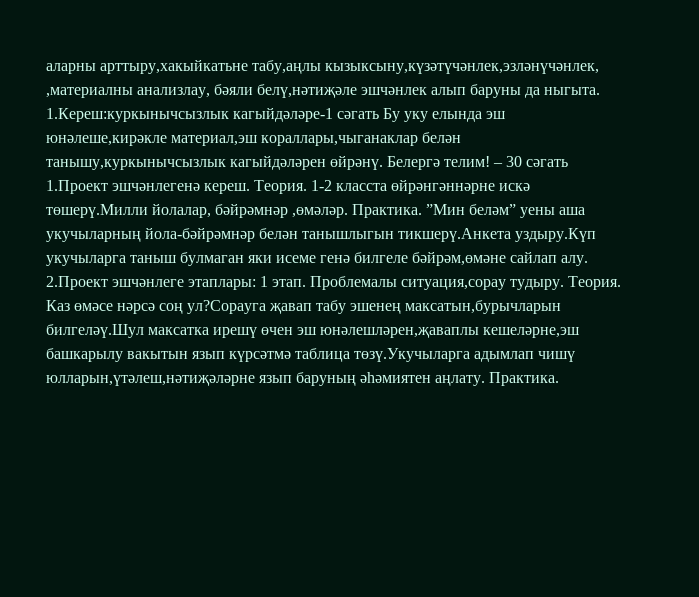аларны арттыру,хакыйкатьне табу,аңлы кызыксыну,күзәтүчәнлек,эзләнүчәнлек, ,материалны анализлау, бәяли белү,нәтиҗәле эшчәнлек алып баруны да ныгыта. 1.Кереш:куркынычсызлык кагыйдәләре-1 сәгать Бу уку елында эш юнәлеше,кирәкле материал,эш кораллары,чыганаклар белән танышу,куркынычсызлык кагыйдәләрен өйрәнү. Белергә телим! – 30 сәгать 1.Проект эшчәнлегенә кереш. Теория. 1-2 класста өйрәнгәннәрне искә төшерү.Милли йолалар, бәйрәмнәр ,өмәләр. Практика. ”Мин беләм” уены аша укучыларның йола-бәйрәмнәр белән танышлыгын тикшерү.Анкета уздыру.Күп укучыларга таныш булмаган яки исеме генә билгеле бәйрәм,өмәне сайлап алу. 2.Проект эшчәнлеге этаплары: 1 этап. Проблемалы ситуация,сорау тудыру. Теория. Каз өмәсе нәрсә соң ул?Сорауга җавап табу эшенең максатын,бурычларын билгеләү.Шул максатка ирешү өчен эш юнәлешләрен,җаваплы кешеләрне,эш башкарылу вакытын язып күрсәтмә таблица төзү.Укучыларга адымлап чишү юлларын,үтәлеш,нәтиҗәләрне язып баруның әһәмиятен аңлату. Практика.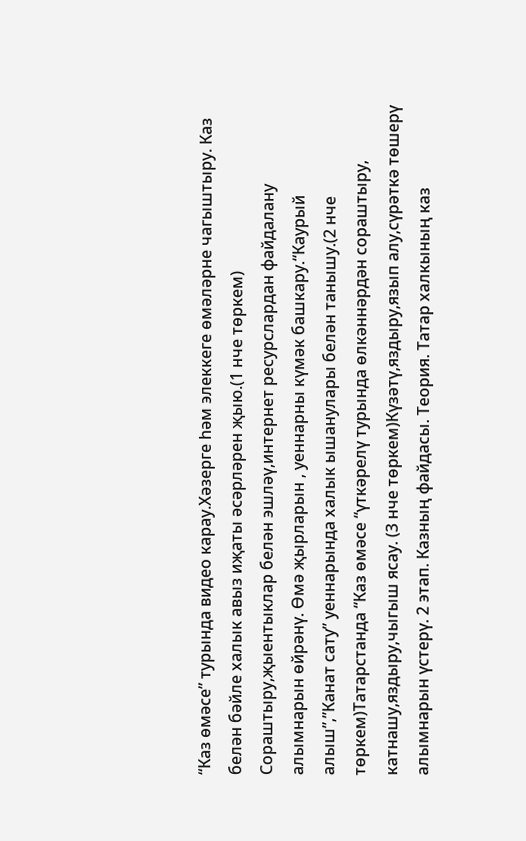“Каз өмәсе” турында видео карау.Хәзерге һәм элеккеге өмәләрне чагыштыру. Каз белән бәйле халык авыз иҗаты әсәрләрен җыю.(1 нче төркем) Сораштыру,җыентыклар белән эшләү,интернет ресурслардан файдалану алымнарын өйрәнү. Өмә җырларын , уеннарны күмәк башкару.“Каурый алыш”,”Канат сату” уеннарында халык ышанулары белән танышу.(2 нче төркем)Татарстанда “Каз өмәсе “үткәрелү турында өлкәннәрдән сораштыру, катнашу,яздыру,чыгыш ясау. (3 нче төркем)Күзәтү,яздыру,язып алу,сүрәткә төшерү алымнарын үстерү. 2 этап. Казның файдасы. Теория. Татар халкының каз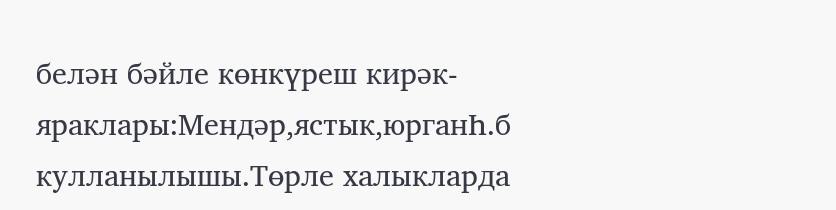белән бәйле көнкүреш кирәк- яраклары:Мендәр,ястык,юрганҺ.б кулланылышы.Төрле халыкларда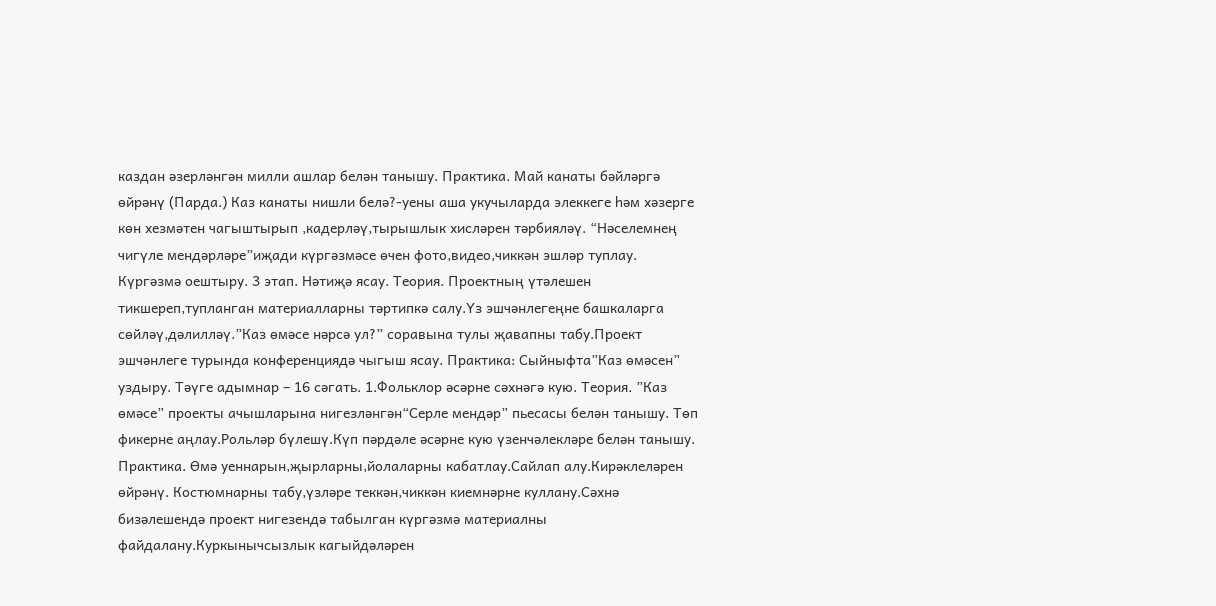каздан әзерләнгән милли ашлар белән танышу. Практика. Май канаты бәйләргә өйрәнү (Парда.) Каз канаты нишли белә?-уены аша укучыларда элеккеге һәм хәзерге көн хезмәтен чагыштырып ,кадерләү,тырышлык хисләрен тәрбияләү. “Нәселемнең чигүле мендәрләре”иҗади күргәзмәсе өчен фото,видео,чиккән эшләр туплау. Күргәзмә оештыру. 3 этап. Нәтиҗә ясау. Теория. Проектның үтәлешен тикшереп,тупланган материалларны тәртипкә салу.Үз эшчәнлегеңне башкаларга сөйләү,дәлилләү.”Каз өмәсе нәрсә ул?” соравына тулы җавапны табу.Проект эшчәнлеге турында конференциядә чыгыш ясау. Практика: Сыйныфта”Каз өмәсен” уздыру. Тәүге адымнар – 16 сәгать. 1.Фольклор әсәрне сәхнәгә кую. Теория. ”Каз өмәсе” проекты ачышларына нигезләнгән“Серле мендәр” пьесасы белән танышу. Төп фикерне аңлау.Рольләр бүлешү.Күп пәрдәле әсәрне кую үзенчәлекләре белән танышу. Практика. Өмә уеннарын,җырларны,йолаларны кабатлау.Сайлап алу.Кирәклеләрен өйрәнү. Костюмнарны табу,үзләре теккән,чиккән киемнәрне куллану.Сәхнә бизәлешендә проект нигезендә табылган күргәзмә материалны файдалану.Куркынычсызлык кагыйдәләрен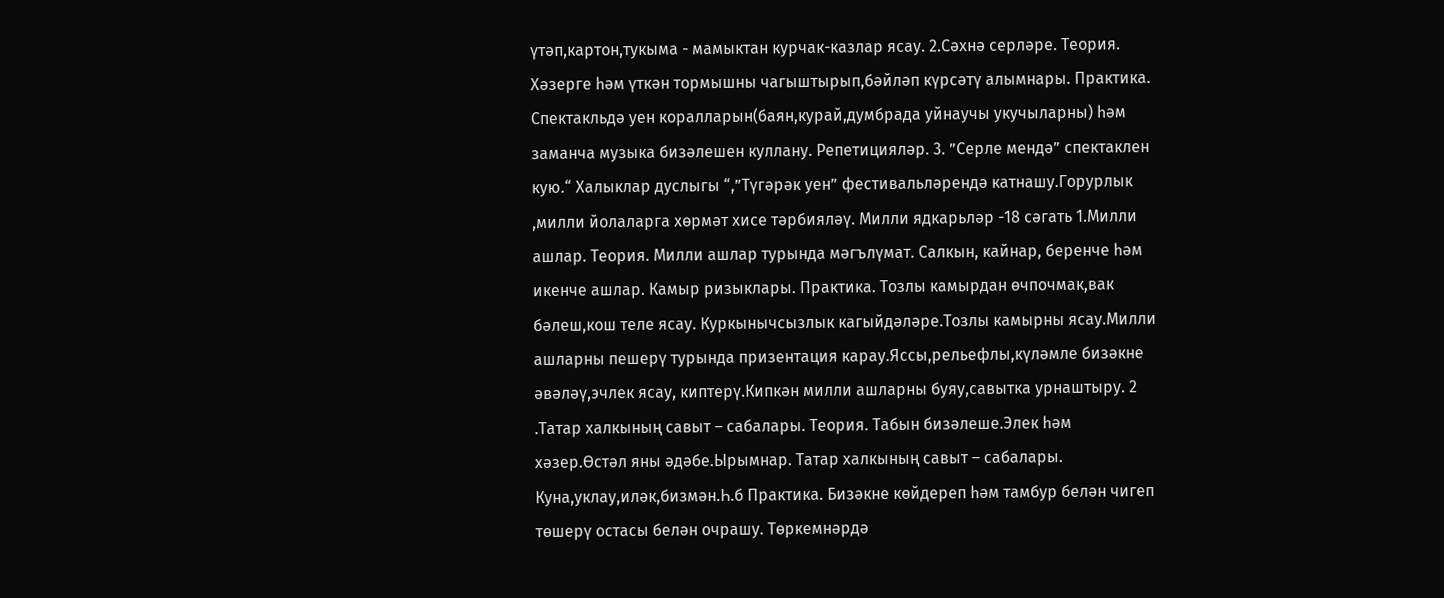үтәп,картон,тукыма - мамыктан курчак-казлар ясау. 2.Сәхнә серләре. Теория. Хәзерге һәм үткән тормышны чагыштырып,бәйләп күрсәтү алымнары. Практика. Спектакльдә уен коралларын(баян,курай,думбрада уйнаучы укучыларны) һәм заманча музыка бизәлешен куллану. Репетицияләр. 3. ”Серле мендә” спектаклен кую.“ Халыклар дуслыгы “,”Түгәрәк уен” фестивальләрендә катнашу.Горурлык ,милли йолаларга хөрмәт хисе тәрбияләү. Милли ядкарьләр -18 сәгать 1.Милли ашлар. Теория. Милли ашлар турында мәгълүмат. Салкын, кайнар, беренче һәм икенче ашлар. Камыр ризыклары. Практика. Тозлы камырдан өчпочмак,вак бәлеш,кош теле ясау. Куркынычсызлык кагыйдәләре.Тозлы камырны ясау.Милли ашларны пешерү турында призентация карау.Яссы,рельефлы,күләмле бизәкне әвәләү,эчлек ясау, киптерү.Кипкән милли ашларны буяу,савытка урнаштыру. 2 .Татар халкының савыт – сабалары. Теория. Табын бизәлеше.Элек һәм хәзер.Өстәл яны әдәбе.Ырымнар. Татар халкының савыт – сабалары. Куна,уклау,иләк,бизмән.Һ.б Практика. Бизәкне көйдереп һәм тамбур белән чигеп төшерү остасы белән очрашу. Төркемнәрдә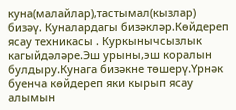куна(малайлар),тастымал(кызлар) бизәү. Куналардагы бизәкләр.Көйдереп ясау техникасы . Куркынычсызлык кагыйдәләре.Эш урыны,эш коралын булдыру.Кунага бизәкне төшерү.Үрнәк буенча көйдереп яки кырып ясау алымын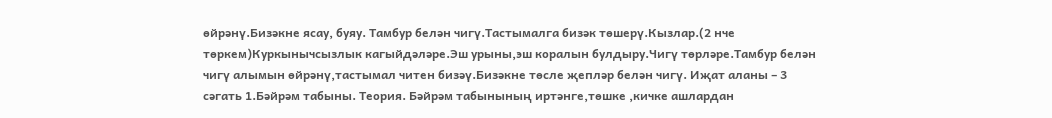өйрәнү.Бизәкне ясау, буяу. Тамбур белән чигү.Тастымалга бизәк төшерү.Кызлар.(2 нче төркем)Куркынычсызлык кагыйдәләре.Эш урыны,эш коралын булдыру.Чигү төрләре.Тамбур белән чигү алымын өйрәнү,тастымал читен бизәү.Бизәкне төсле җепләр белән чигү. Иҗат аланы – 3 сәгать 1.Бәйрәм табыны. Теория. Бәйрәм табынының иртәнге,төшке ,кичке ашлардан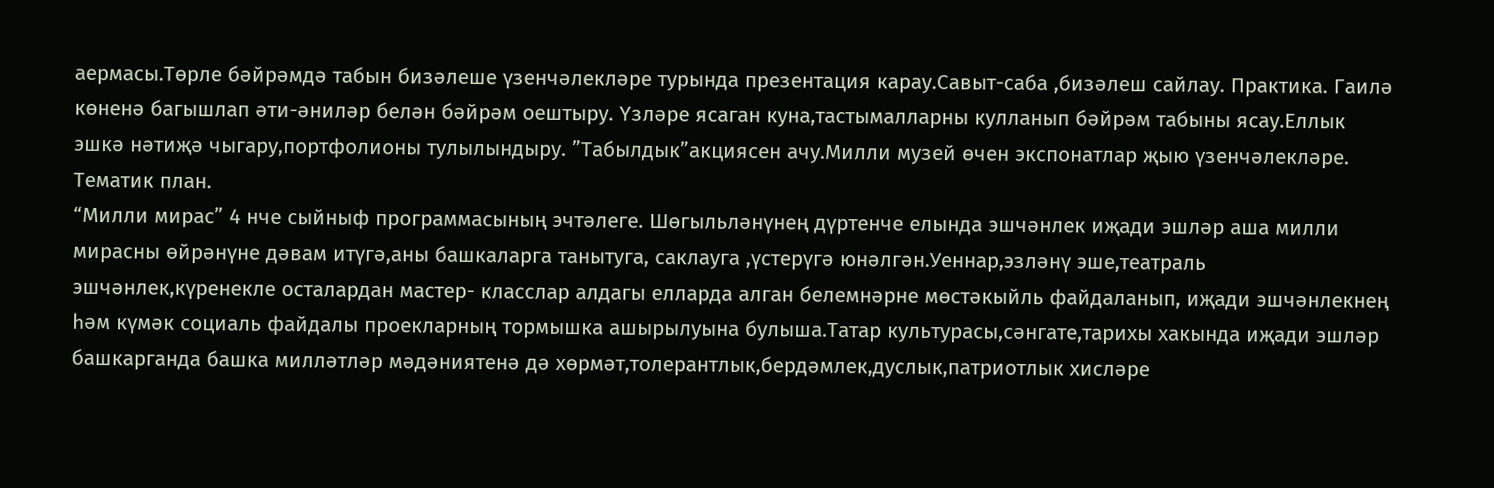аермасы.Төрле бәйрәмдә табын бизәлеше үзенчәлекләре турында презентация карау.Савыт-саба ,бизәлеш сайлау. Практика. Гаилә көненә багышлап әти-әниләр белән бәйрәм оештыру. Үзләре ясаган куна,тастымалларны кулланып бәйрәм табыны ясау.Еллык эшкә нәтиҗә чыгару,портфолионы тулылындыру. ”Табылдык”акциясен ачу.Милли музей өчен экспонатлар җыю үзенчәлекләре. Тематик план.
“Милли мирас” 4 нче сыйныф программасының эчтәлеге. Шөгыльләнүнең дүртенче елында эшчәнлек иҗади эшләр аша милли мирасны өйрәнүне дәвам итүгә,аны башкаларга танытуга, саклауга ,үстерүгә юнәлгән.Уеннар,эзләнү эше,театраль эшчәнлек,күренекле осталардан мастер- класслар алдагы елларда алган белемнәрне мөстәкыйль файдаланып, иҗади эшчәнлекнең һәм күмәк социаль файдалы проекларның тормышка ашырылуына булыша.Татар культурасы,сәнгате,тарихы хакында иҗади эшләр башкарганда башка милләтләр мәдәниятенә дә хөрмәт,толерантлык,бердәмлек,дуслык,патриотлык хисләре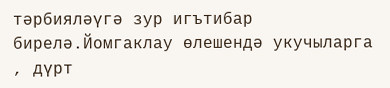тәрбияләүгә зур игътибар бирелә.Йомгаклау өлешендә укучыларга , дүрт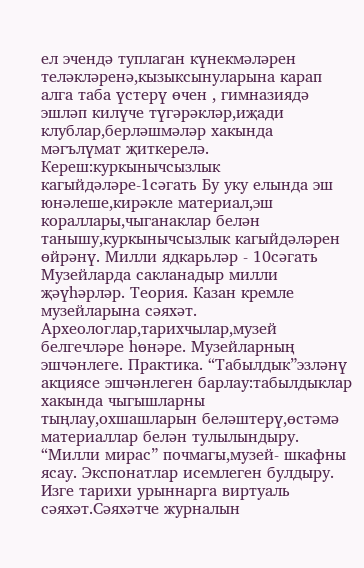ел эчендә туплаган күнекмәләрен теләкләренә,кызыксынуларына карап алга таба үстерү өчен , гимназиядә эшләп килүче түгәрәкләр,иҗади клублар,берләшмәләр хакында мәгълүмат җиткерелә. Кереш:куркынычсызлык кагыйдәләре-1сәгать Бу уку елында эш юнәлеше,кирәкле материал,эш кораллары,чыганаклар белән танышу,куркынычсызлык кагыйдәләрен өйрәнү. Милли ядкарьләр - 10сәгать Музейларда сакланадыр милли җәүһәрләр. Теория. Казан кремле музейларына сәяхәт. Археологлар,тарихчылар,музей белгечләре һөнәре. Музейларның эшчәнлеге. Практика. “Табылдык”эзләнү акциясе эшчәнлеген барлау:табылдыклар хакында чыгышларны тыңлау,охшашларын беләштерү,өстәмә материаллар белән тулылындыру. “Милли мирас” почмагы,музей- шкафны ясау. Экспонатлар исемлеген булдыру. Изге тарихи урыннарга виртуаль сәяхәт.Сәяхәтче журналын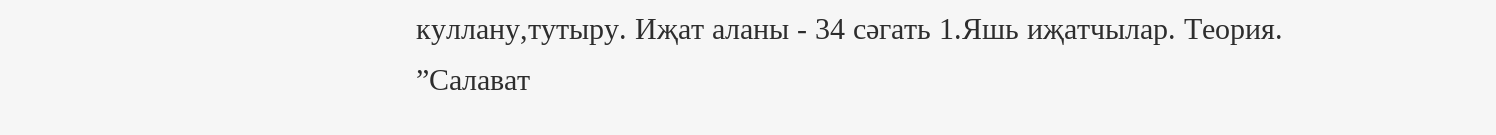куллану,тутыру. Иҗат аланы - 34 сәгать 1.Яшь иҗатчылар. Теория. ”Салават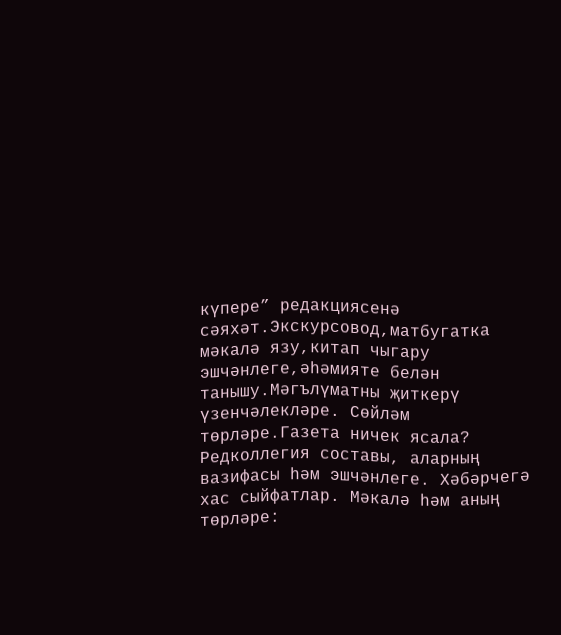күпере” редакциясенә сәяхәт.Экскурсовод,матбугатка мәкалә язу,китап чыгару эшчәнлеге,әһәмияте белән танышу.Мәгълүматны җиткерү үзенчәлекләре. Сөйләм төрләре.Газета ничек ясала? Редколлегия составы, аларның вазифасы һәм эшчәнлеге. Хәбәрчегә хас сыйфатлар. Мәкалә һәм аның төрләре: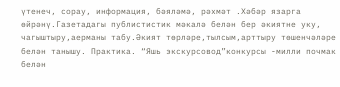үтенеч, сорау, информация, бәяләмә, рәхмәт .Хәбәр язарга өйрәнү.Газетадагы публистистик мәкалә белән бер әкиятне уку, чагыштыру,аерманы табу.Әкият төрләре,тылсым,арттыру төшенчәләре белән танышу. Практика. “Яшь экскурсовод”конкурсы -милли почмак белән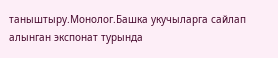таныштыру.Монолог.Башка укучыларга сайлап алынган экспонат турында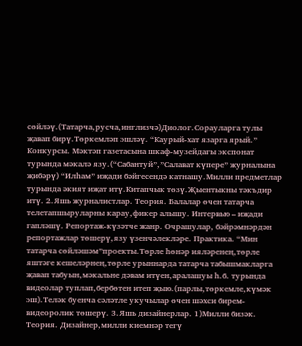сөйләү.(Татарча,русча,инглизчә)Диолог.Сорауларга тулы җавап бирү.Төркемләп эшләү. “Каурый-хат язарга ярый.” Конкурсы. Мәктәп газетасына шкаф-музейдагы экспонат турында мәкалә язу.(“Сабантуй”,”Салават күпере” журналына җибәрү) “Илһам” иҗади бәйгесендә катнашу.Милли предметлар турында әкият иҗат итү.Китапчык төзү.Җыентыкны тәкъдир итү. 2.Яшь журналистлар. Теория. Балалар өчен татарча телетапшыруларны карау,фикер алышу. Интервью – иҗади гапләшү. Репортаж-күзәтче жанр. Очрашулар, бәйрәмнәрдән репортажлар төшерү,язу үзенчәлекләре. Практика. “Мин татарча сөйләшәм”проекты.Төрле һөнәр ияләренең,төрле яштәге кешеләрнең,төрле урыннарда татарча табышмакларга җавап табуын,мәкальне дәвам итүен,аралашуы һ.б. турында видеолар туплап,бербөтен итеп җыю.(парлы,төркемле,күмәк эш).Теләк буенча сәләтле укучылар өчен шәхси бирем-видеоролик төшерү. 3.Яшь дизайнерлар. 1)Милли бизәк. Теория. Дизайнер,милли киемнәр тегү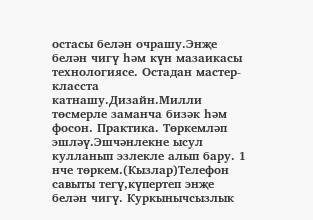остасы белән очрашу.Энҗе белән чигү һәм күн мазаикасы технологиясе. Остадан мастер- класста катнашу.Дизайн.Милли төсмерле заманча бизәк һәм фосон. Практика. Төркемләп эшләү.Эшчәнлекне ысул кулланып эзлекле алып бару. 1 нче төркем.(Кызлар)Телефон савыты тегү,күпертеп энҗе белән чигү. Куркынычсызлык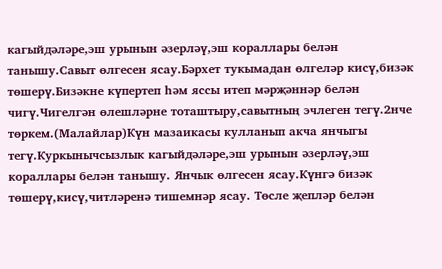кагыйдәләре,эш урынын әзерләү,эш кораллары белән танышу.Савыт өлгесен ясау.Бәрхет тукымадан өлгеләр кисү,бизәк төшерү.Бизәкне күпертеп һәм яссы итеп мәрҗәннәр белән чигү.Чигелгән өлешләрне тоташтыру,савытның эчлеген тегү.2нче төркем.(Малайлар)Күн мазаикасы кулланып акча янчыгы тегү.Куркынычсызлык кагыйдәләре,эш урынын әзерләү,эш кораллары белән танышу. Янчык өлгесен ясау.Күнгә бизәк төшерү,кисү,читләренә тишемнәр ясау. Төсле җепләр белән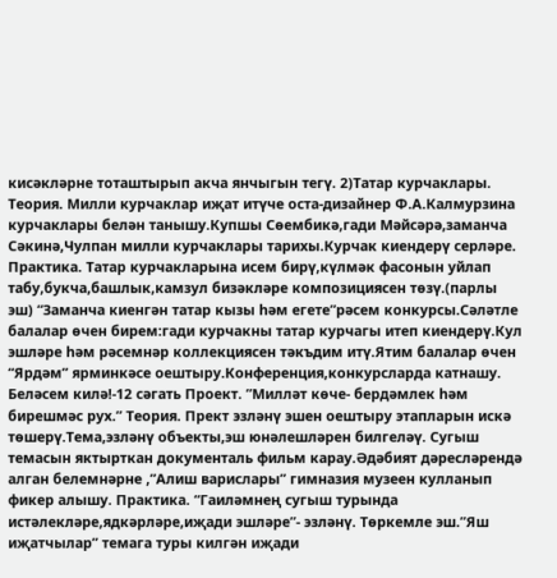кисәкләрне тоташтырып акча янчыгын тегү. 2)Татар курчаклары. Теория. Милли курчаклар иҗат итүче оста-дизайнер Ф.А.Калмурзина курчаклары белән танышу.Купшы Сөембикә,гади Мәйсәрә,заманча Сәкинә,Чулпан милли курчаклары тарихы.Курчак киендерү серләре. Практика. Татар курчакларына исем бирү,күлмәк фасонын уйлап табу,букча,башлык,камзул бизәкләре композициясен төзү.(парлы эш) “Заманча киенгән татар кызы һәм егете”рәсем конкурсы.Сәләтле балалар өчен бирем:гади курчакны татар курчагы итеп киендерү.Кул эшләре һәм рәсемнәр коллекциясен тәкъдим итү.Ятим балалар өчен “Ярдәм” ярминкәсе оештыру.Конференция,конкурсларда катнашу. Беләсем килә!-12 сәгать Проект. ”Милләт көче- бердәмлек һәм бирешмәс рух.” Теория. Прект эзләнү эшен оештыру этапларын искә төшерү.Тема,эзләнү объекты,эш юнәлешләрен билгеләү. Сугыш темасын яктырткан документаль фильм карау.Әдәбият дәресләрендә алган белемнәрне ,”Алиш варислары” гимназия музеен кулланып фикер алышу. Практика. “Гаиләмнең сугыш турында истәлекләре,ядкәрләре,иҗади эшләре”- эзләнү. Төркемле эш.”Яш иҗатчылар” темага туры килгән иҗади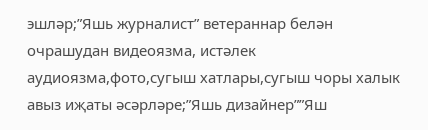эшләр;”Яшь журналист” ветераннар белән очрашудан видеоязма, истәлек аудиоязма,фото,сугыш хатлары,сугыш чоры халык авыз иҗаты әсәрләре;”Яшь дизайнер””Яш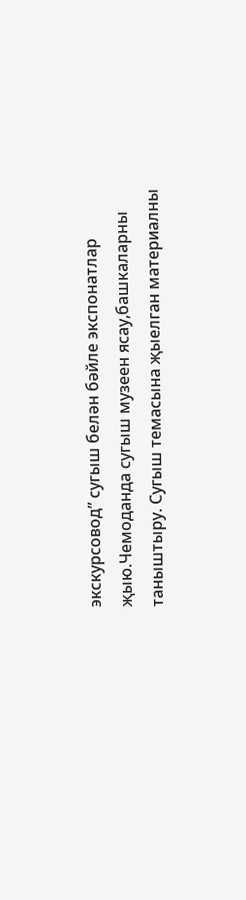экскурсовод” сугыш белән бәйле экспонатлар җыю.Чемоданда сугыш музеен ясау,башкаларны таныштыру. Сугыш темасына җыелган материалны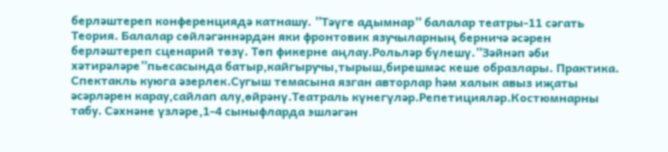берләштереп конференциядә катнашу. ”Тәүге адымнар” балалар театры-11 сәгать Теория. Балалар сөйләгәннәрдән яки фронтовик язучыларның берничә әсәрен берләштереп сценарий төзү. Төп фикерне аңлау.Рольләр бүлешү.”Зәйнәп әби хәтирәләре”пьесасында батыр,кайгыручы,тырыш,бирешмәс кеше образлары. Практика. Спектакль куюга әзерлек.Сугыш темасына язган авторлар һәм халык авыз иҗаты әсәрләрен карау,сайлап алу,өйрәнү.Театраль күнегүләр.Репетицияләр.Костюмнарны табу. Сәхнәне үзләре,1-4 сыныфларда эшләгән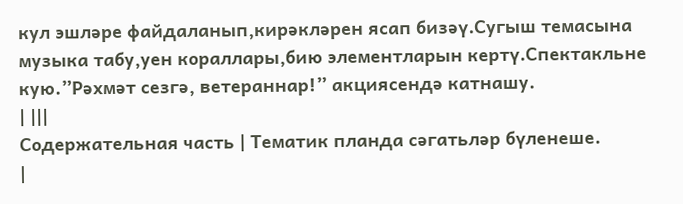кул эшләре файдаланып,кирәкләрен ясап бизәү.Сугыш темасына музыка табу,уен кораллары,бию элементларын кертү.Спектакльне кую.”Рәхмәт сезгә, ветераннар!” акциясендә катнашу.
| |||
Содержательная часть | Тематик планда сәгатьләр бүленеше.
|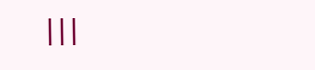|||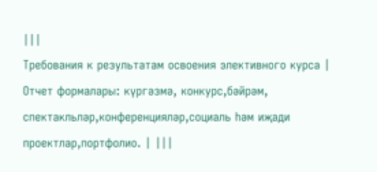|||
Требования к результатам освоения элективного курса | Отчет формалары: күргәзмә, конкурс,бәйрәм, спектакльләр,конференцияләр,социаль һәм иҗади проектлар,портфолио. | |||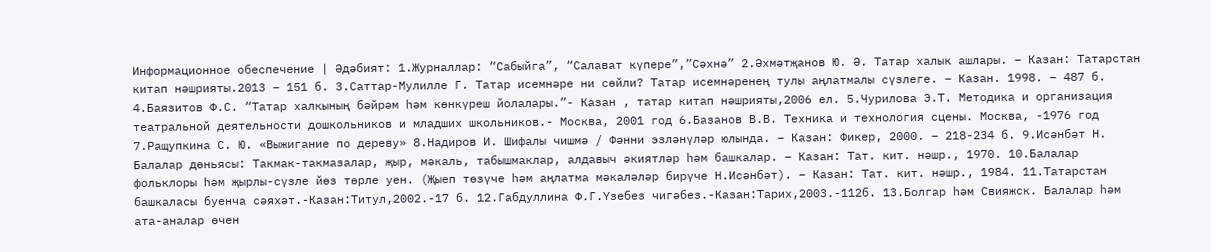Информационное обеспечение | Әдәбият: 1.Журналлар: “Сабыйга”, “Салават күпере”,”Сәхнә” 2.Әхмәтҗанов Ю. Ә. Татар халык ашлары. – Казан: Татарстан китап нәшрияты.2013 – 151 б. 3.Саттар-Мулилле Г. Татар исемнәре ни сөйли? Татар исемнәренең тулы аңлатмалы сүзлеге. – Казан. 1998. – 487 б. 4.Баязитов Ф.С. “Татар халкының бәйрәм һәм көнкүреш йолалары.”- Казан , татар китап нәшрияты,2006 ел. 5.Чурилова Э.Т. Методика и организация театральной деятельности дошкольников и младших школьников.- Москва, 2001 год 6.Базанов В.В. Техника и технология сцены. Москва, -1976 год 7.Ращупкина С. Ю. «Выжигание по дереву» 8.Надиров И. Шифалы чишмә / Фәнни эзләнүләр юлында. – Казан: Фикер, 2000. – 218-234 б. 9.Исәнбәт Н. Балалар дөньясы: Такмак-такмазалар, җыр, мәкаль, табышмаклар, алдавыч әкиятләр һәм башкалар. – Казан: Тат. кит. нәшр., 1970. 10.Балалар фольклоры һәм җырлы-сүзле йөз төрле уен. (Җыеп төзүче һәм аңлатма мәкаләләр бирүче Н.Исәнбәт). – Казан: Тат. кит. нәшр., 1984. 11.Татарстан башкаласы буенча сәяхәт.-Казан:Титул,2002.-17 б. 12.Габдуллина Ф.Г.Үзебез чигәбез.-Казан:Тарих,2003.-112б. 13.Болгар һәм Свияжск. Балалар һәм ата-аналар өчен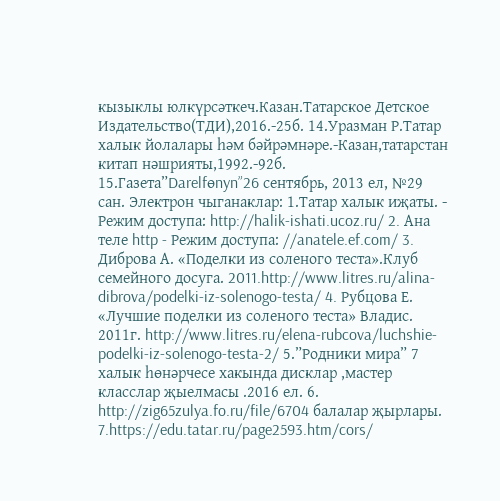кызыклы юлкүрсәткеч.Казан.Татарское Детское Издательство(ТДИ),2016.-25б. 14.Уразман Р.Татар халык йолалары һәм бәйрәмнәре.-Казан,татарстан китап нәшрияты,1992.-92б. 15.Газета”Darelfөnyn”26 сентябрь, 2013 ел, №29 сан. Электрон чыганаклар: 1.Татар халык иҗаты. - Режим доступа: http://halik-ishati.ucoz.ru/ 2. Ана теле http - Режим доступа: //anatele.ef.com/ 3. Диброва А. «Поделки из соленого теста».Клуб семейного досуга. 2011.http://www.litres.ru/alina-dibrova/podelki-iz-solenogo-testa/ 4. Рубцова Е. «Лучшие поделки из соленого теста» Владис. 2011г. http://www.litres.ru/elena-rubcova/luchshie-podelki-iz-solenogo-testa-2/ 5.”Родники мира” 7 халык һөнәрчесе хакында дисклар ,мастер класслар җыелмасы .2016 ел. 6. http://zig65zulya.fo.ru/file/6704 балалар җырлары. 7.https://edu.tatar.ru/page2593.htm/cors/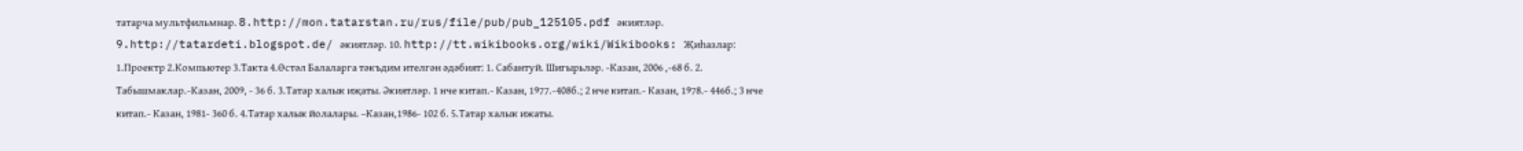татарча мультфильмнар. 8.http://mon.tatarstan.ru/rus/file/pub/pub_125105.pdf әкиятләр. 9.http://tatardeti.blogspot.de/ әкиятләр. 10. http://tt.wikibooks.org/wiki/Wikibooks: Җиһазлар: 1.Проектр 2.Компьютер 3.Такта 4.Өстәл Балаларга тәкъдим ителгән әдәбият: 1. Сабантуй. Шигырьләр. -Казан, 2006 ,-68 б. 2. Табышмаклар.-Казан, 2009, - 36 б. 3.Татар халык иҗаты. Әкиятләр. 1 нче китап.- Казан, 1977.-408б.; 2 нче китап.- Казан, 1978.- 446б.; 3 нче китап.- Казан, 1981- 360 б. 4.Татар халык йолалары. –Казан,1986- 102 б. 5.Татар халык ижаты.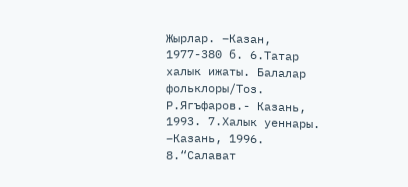Жырлар. –Казан, 1977-380 б. 6.Татар халык ижаты. Балалар фольклоры/Тоз. Р.Ягъфаров.- Казань, 1993. 7.Халык уеннары. –Казань, 1996. 8.“Салават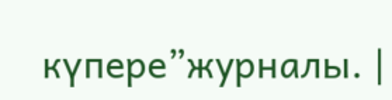күпере”журналы. |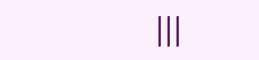|||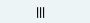|||